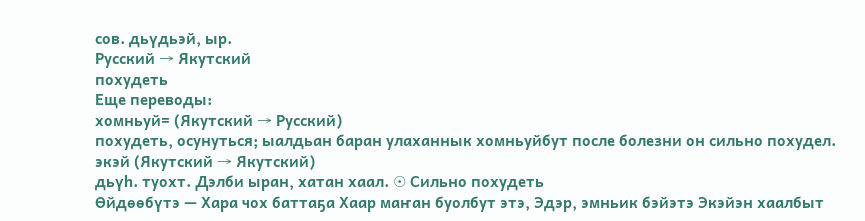сов. дьүдьэй, ыр.
Русский → Якутский
похудеть
Еще переводы:
хомньуй= (Якутский → Русский)
похудеть, осунуться; ыалдьан баран улаханнык хомньуйбут после болезни он сильно похудел.
экэй (Якутский → Якутский)
дьүһ. туохт. Дэлби ыран, хатан хаал. ☉ Сильно похудеть
Өйдөөбүтэ — Хара чох баттаҕа Хаар маҥан буолбут этэ, Эдэр, эмньик бэйэтэ Экэйэн хаалбыт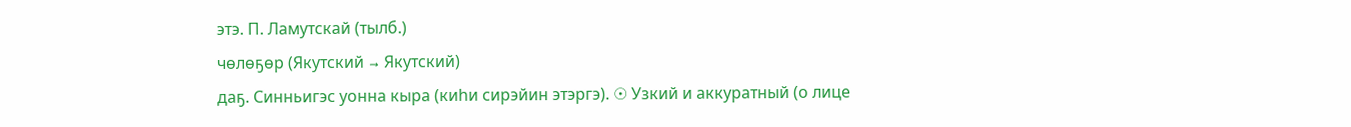этэ. П. Ламутскай (тылб.)
чөлөҕөр (Якутский → Якутский)
даҕ. Синньигэс уонна кыра (киһи сирэйин этэргэ). ☉ Узкий и аккуратный (о лице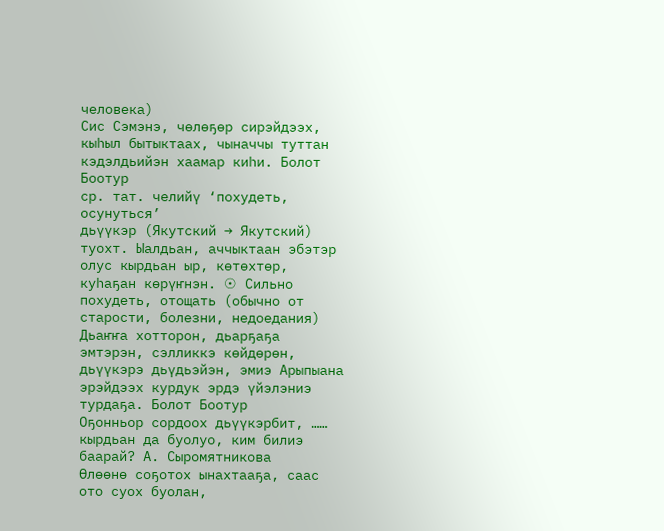человека)
Сис Сэмэнэ, чөлөҕөр сирэйдээх, кыһыл бытыктаах, чыначчы туттан кэдэлдьийэн хаамар киһи. Болот Боотур
ср. тат. челийү ‘похудеть, осунуться’
дьүүкэр (Якутский → Якутский)
туохт. Ыалдьан, аччыктаан эбэтэр олус кырдьан ыр, көтөхтөр, куһаҕан көрүҥнэн. ☉ Сильно похудеть, отощать (обычно от старости, болезни, недоедания)
Дьаҥҥа хотторон, дьарҕаҕа эмтэрэн, сэлликкэ көйдөрөн, дьүүкэрэ дьүдьэйэн, эмиэ Арыпыана эрэйдээх курдук эрдэ үйэлэниэ турдаҕа. Болот Боотур
Оҕонньор сордоох дьүүкэрбит, …… кырдьан да буолуо, ким билиэ баарай? А. Сыромятникова
Өлөөнө соҕотох ынахтааҕа, саас ото суох буолан,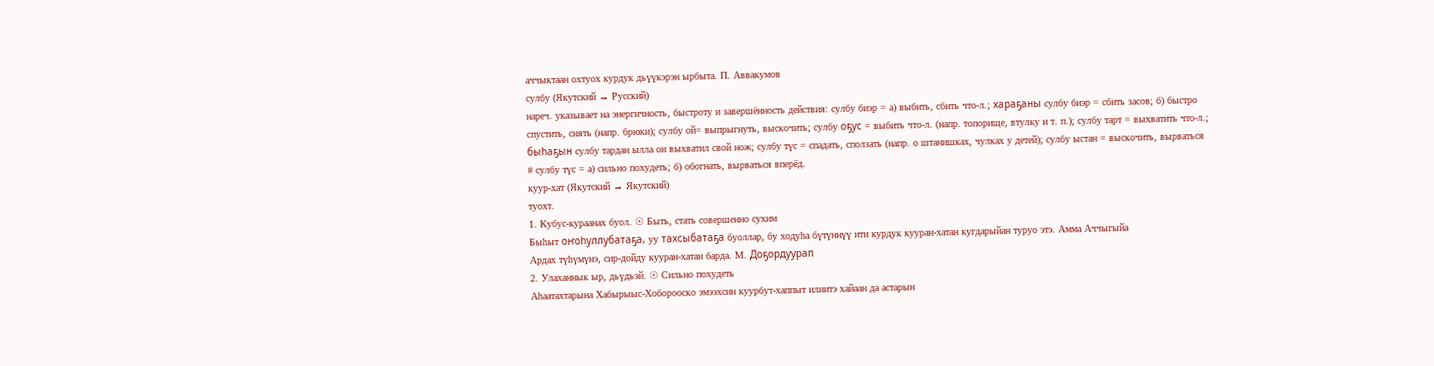аччыктаан охтуох курдук дьүүкэрэн ырбыта. П. Аввакумов
сулбу (Якутский → Русский)
нареч. указывает на энергичность, быстроту и завершённость действия: сулбу биэр = а) выбить, сбить что-л.; хараҕаны сулбу биэр = сбить засов; б) быстро спустить, снять (напр. брюки); сулбу ой= выпрыгнуть, выскочить; сулбу оҕус = выбить что-л. (напр. топорище, втулку и т. п.); сулбу тарт = выхватить что-л.; быһаҕын сулбу тардан ылла он выхватил свой нож; сулбу түс = спадать, сползать (напр. о штанишках, чулках у детей); сулбу ыстан = выскочить, вырваться # сулбу түс = а) сильно похудеть; б) обогнать, вырваться вперёд.
куур-хат (Якутский → Якутский)
туохт.
1. Кубус-кураанах буол. ☉ Быть, стать совершенно сухим
Быһыт оҥоһуллубатаҕа, уу тахсыбатаҕа буоллар, бу ходуһа бүтүннүү ити курдук кууран-хатан кугдарыйан туруо этэ. Амма Аччыгыйа
Ардах түһүмүнэ, сир-дойду кууран-хатан барда. М. Доҕордуурап
2. Улаханнык ыр, дьүдьэй. ☉ Сильно похудеть
Аһаатахтарына Хабырыыс-Хоборооско эмээхсин куурбут-хаппыт илиитэ хайаан да астарын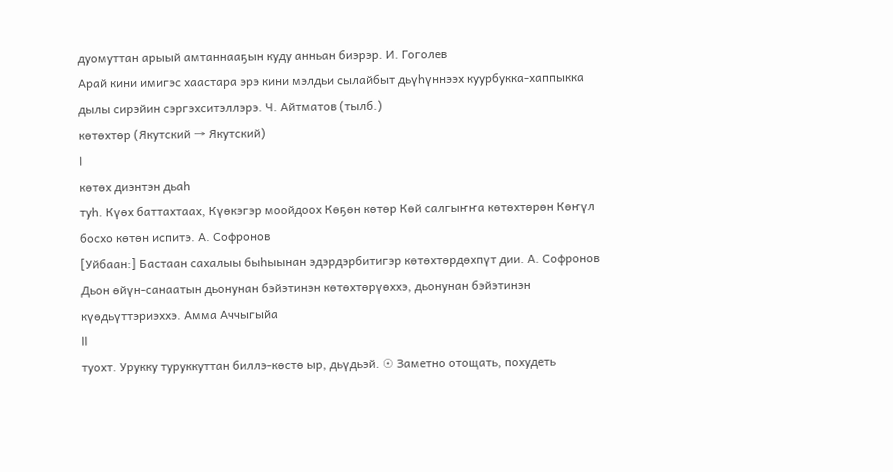дуомуттан арыый амтаннааҕын куду анньан биэрэр. И. Гоголев
Арай кини имигэс хаастара эрэ кини мэлдьи сылайбыт дьүһүннээх куурбукка-хаппыкка дылы сирэйин сэргэхситэллэрэ. Ч. Айтматов (тылб.)
көтөхтөр (Якутский → Якутский)
I
көтөх диэнтэн дьаһ
туһ. Күөх баттахтаах, Күөкэгэр моойдоох Көҕөн көтөр Көй салгыҥҥа көтөхтөрөн Көҥүл босхо көтөн испитэ. А. Софронов
[Уйбаан:] Бастаан сахалыы быһыынан эдэрдэрбитигэр көтөхтөрдөхпүт дии. А. Софронов
Дьон өйүн-санаатын дьонунан бэйэтинэн көтөхтөрүөххэ, дьонунан бэйэтинэн күөдьүттэриэххэ. Амма Аччыгыйа
II
туохт. Урукку туруккуттан биллэ-көстө ыр, дьүдьэй. ☉ Заметно отощать, похудеть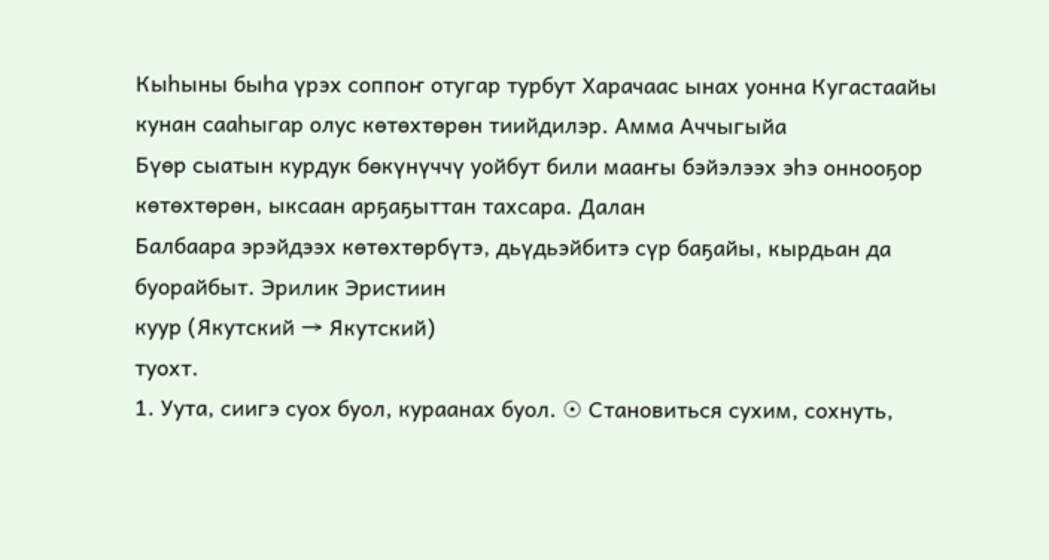Кыһыны быһа үрэх соппоҥ отугар турбут Харачаас ынах уонна Кугастаайы кунан сааһыгар олус көтөхтөрөн тиийдилэр. Амма Аччыгыйа
Бүөр сыатын курдук бөкүнүччү уойбут били мааҥы бэйэлээх эһэ оннооҕор көтөхтөрөн, ыксаан арҕаҕыттан тахсара. Далан
Балбаара эрэйдээх көтөхтөрбүтэ, дьүдьэйбитэ сүр баҕайы, кырдьан да буорайбыт. Эрилик Эристиин
куур (Якутский → Якутский)
туохт.
1. Уута, сиигэ суох буол, кураанах буол. ☉ Становиться сухим, сохнуть,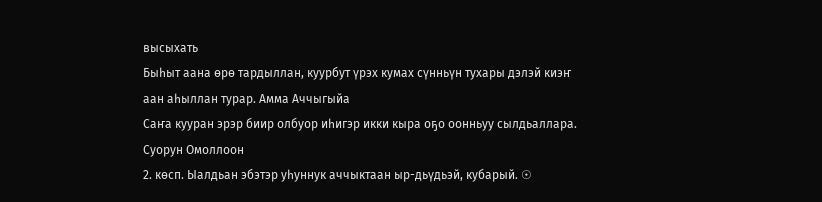высыхать
Быһыт аана өрө тардыллан, куурбут үрэх кумах сүнньүн тухары дэлэй киэҥ аан аһыллан турар. Амма Аччыгыйа
Саҥа кууран эрэр биир олбуор иһигэр икки кыра оҕо оонньуу сылдьаллара. Суорун Омоллоон
2. көсп. Ыалдьан эбэтэр уһуннук аччыктаан ыр-дьүдьэй, кубарый. ☉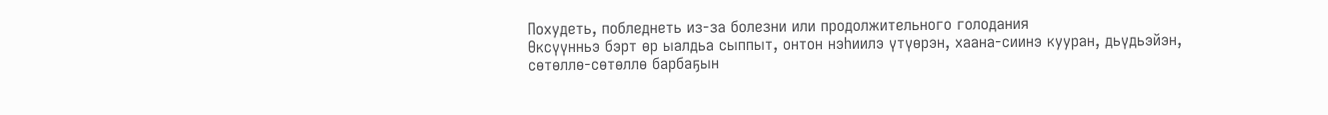Похудеть, побледнеть из-за болезни или продолжительного голодания
Өксүүнньэ бэрт өр ыалдьа сыппыт, онтон нэһиилэ үтүөрэн, хаана-сиинэ кууран, дьүдьэйэн, сөтөллө-сөтөллө барбаҕын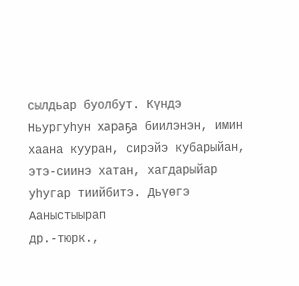сылдьар буолбут. Күндэ
Ньургуһун хараҕа биилэнэн, имин хаана кууран, сирэйэ кубарыйан, этэ-сиинэ хатан, хагдарыйар уһугар тиийбитэ. Дьүөгэ Ааныстыырап
др.-тюрк.,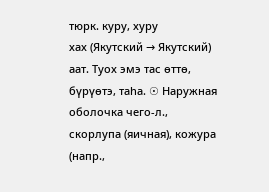тюрк. куру, хуру
хах (Якутский → Якутский)
аат. Туох эмэ тас өттө, бүрүөтэ, таһа. ☉ Наружная оболочка чего-л., скорлупа (яичная), кожура (напр.,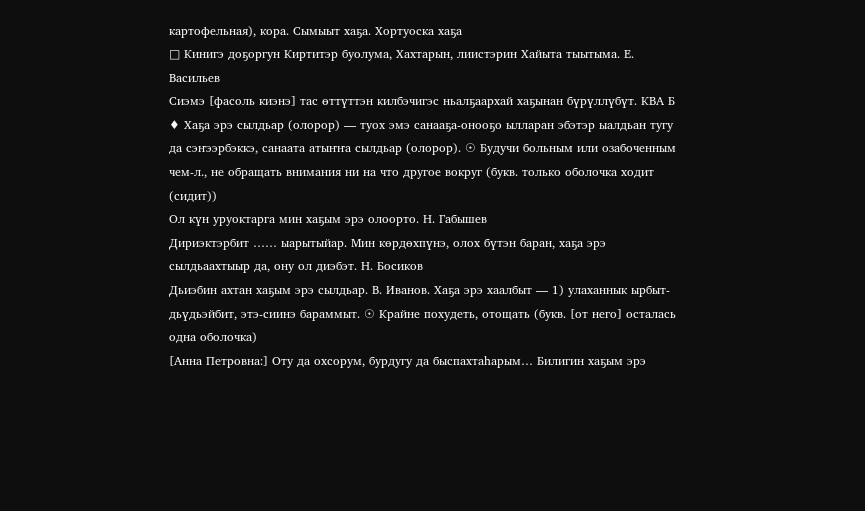картофельная), кора. Сымыыт хаҕа. Хортуоска хаҕа
□ Кинигэ доҕоргун Киртитэр буолума, Хахтарын, лиистэрин Хайыта тыытыма. Е. Васильев
Сиэмэ [фасоль киэнэ] тас өттүттэн килбэчигэс ньалҕаархай хаҕынан бүрүллүбүт. КВА Б
♦ Хаҕа эрэ сылдьар (олорор) — туох эмэ санааҕа-онооҕо ылларан эбэтэр ыалдьан тугу да сэҥээрбэккэ, санаата атыҥҥа сылдьар (олорор). ☉ Будучи больным или озабоченным чем-л., не обращать внимания ни на что другое вокруг (букв. только оболочка ходит (сидит))
Ол күн уруоктарга мин хаҕым эрэ олоорто. Н. Габышев
Дириэктэрбит …… ыарытыйар. Мин көрдөхпүнэ, олох бүтэн баран, хаҕа эрэ сылдьаахтыыр да, ону ол диэбэт. Н. Босиков
Дьиэбин ахтан хаҕым эрэ сылдьар. В. Иванов. Хаҕа эрэ хаалбыт — 1) улаханнык ырбыт-дьүдьэйбит, этэ-сиинэ бараммыт. ☉ Крайне похудеть, отощать (букв. [от него] осталась одна оболочка)
[Анна Петровна:] Оту да охсорум, бурдугу да быспахтаһарым… Билигин хаҕым эрэ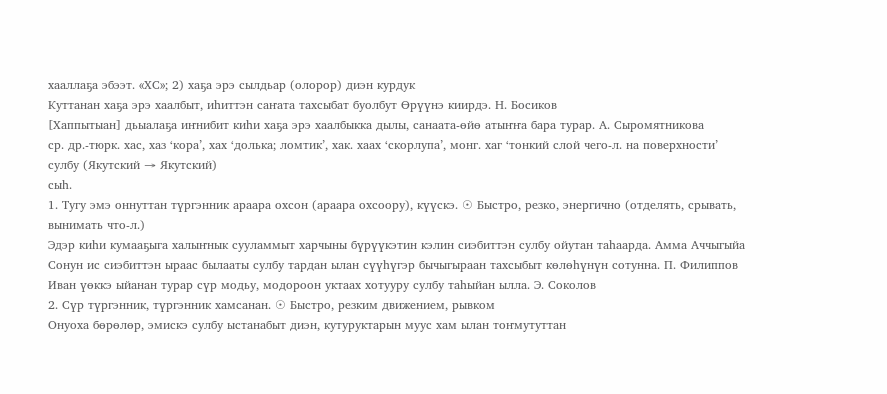хааллаҕа эбээт. «ХС»; 2) хаҕа эрэ сылдьар (олорор) диэн курдук
Куттанан хаҕа эрэ хаалбыт, иһиттэн саҥата тахсыбат буолбут Өрүүнэ киирдэ. Н. Босиков
[Хаппытыан] дьыалаҕа иҥнибит киһи хаҕа эрэ хаалбыкка дылы, санаата-өйө атыҥҥа бара турар. А. Сыромятникова
ср. др.-тюрк. хас, хаз ‘кора’, хах ‘долька; ломтик’, хак. хаах ‘скорлупа’, монг. хаг ‘тонкий слой чего-л. на поверхности’
сулбу (Якутский → Якутский)
сыһ.
1. Тугу эмэ оннуттан түргэнник араара охсон (араара охсоору), күүскэ. ☉ Быстро, резко, энергично (отделять, срывать, вынимать что-л.)
Эдэр киһи кумааҕыга халыҥнык сууламмыт харчыны бүрүүкэтин кэлин сиэбиттэн сулбу ойутан таһаарда. Амма Аччыгыйа
Сонун ис сиэбиттэн ыраас былааты сулбу тардан ылан сүүһүгэр бычыгыраан тахсыбыт көлөһүнүн сотунна. П. Филиппов
Иван үөккэ ыйанан турар сүр модьу, модороон уктаах хотууру сулбу таһыйан ылла. Э. Соколов
2. Сүр түргэнник, түргэнник хамсанан. ☉ Быстро, резким движением, рывком
Онуоха бөрөлөр, эмискэ сулбу ыстанабыт диэн, кутуруктарын муус хам ылан тоҥмутуттан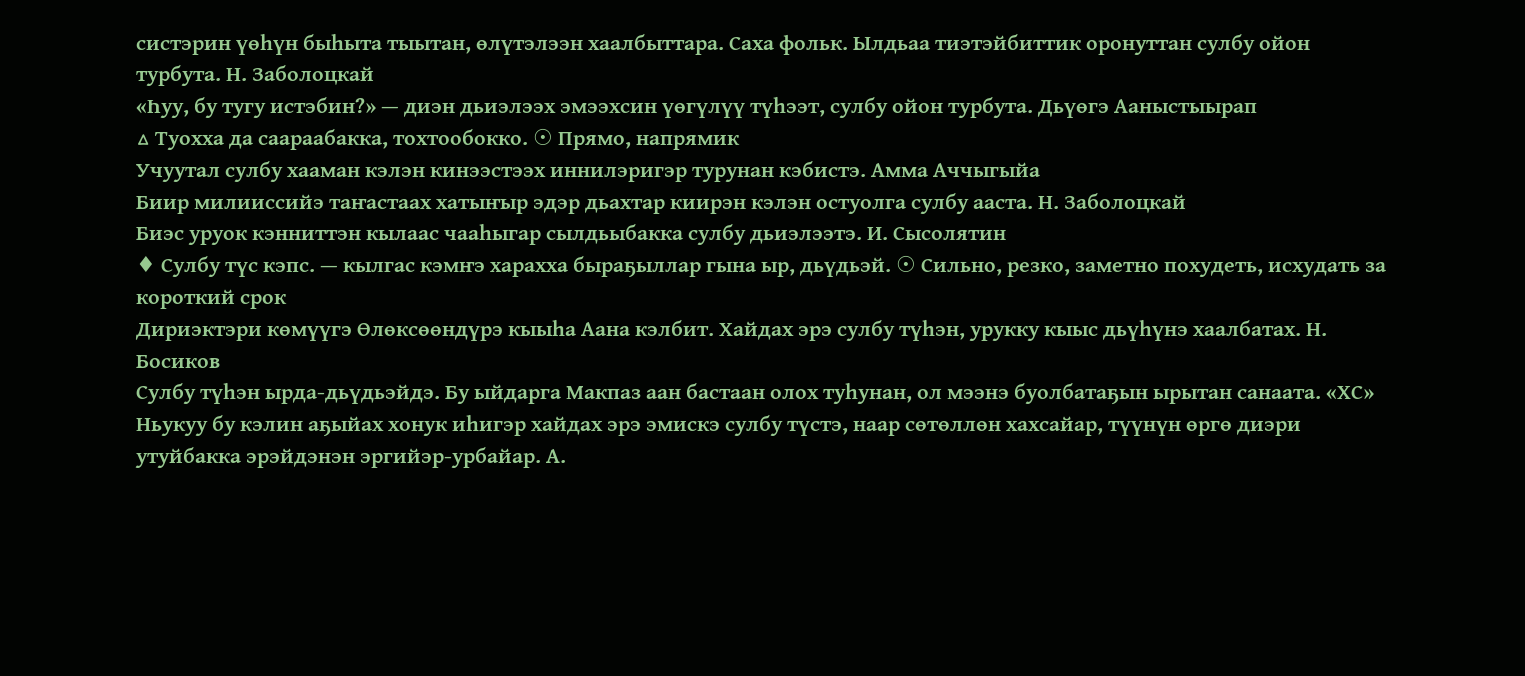систэрин үөһүн быһыта тыытан, өлүтэлээн хаалбыттара. Саха фольк. Ылдьаа тиэтэйбиттик оронуттан сулбу ойон турбута. Н. Заболоцкай
«Һуу, бу тугу истэбин?» — диэн дьиэлээх эмээхсин үөгүлүү түһээт, сулбу ойон турбута. Дьүөгэ Ааныстыырап
△ Туохха да саараабакка, тохтообокко. ☉ Прямо, напрямик
Учуутал сулбу хааман кэлэн кинээстээх иннилэригэр турунан кэбистэ. Амма Аччыгыйа
Биир милииссийэ таҥастаах хатыҥыр эдэр дьахтар киирэн кэлэн остуолга сулбу ааста. Н. Заболоцкай
Биэс уруок кэнниттэн кылаас чааһыгар сылдьыбакка сулбу дьиэлээтэ. И. Сысолятин
♦ Сулбу түс кэпс. — кылгас кэмҥэ харахха быраҕыллар гына ыр, дьүдьэй. ☉ Сильно, резко, заметно похудеть, исхудать за короткий срок
Дириэктэри көмүүгэ Өлөксөөндүрэ кыыһа Аана кэлбит. Хайдах эрэ сулбу түһэн, урукку кыыс дьүһүнэ хаалбатах. Н. Босиков
Сулбу түһэн ырда-дьүдьэйдэ. Бу ыйдарга Макпаз аан бастаан олох туһунан, ол мээнэ буолбатаҕын ырытан санаата. «ХС»
Ньукуу бу кэлин аҕыйах хонук иһигэр хайдах эрэ эмискэ сулбу түстэ, наар сөтөллөн хахсайар, түүнүн өргө диэри утуйбакка эрэйдэнэн эргийэр-урбайар. А.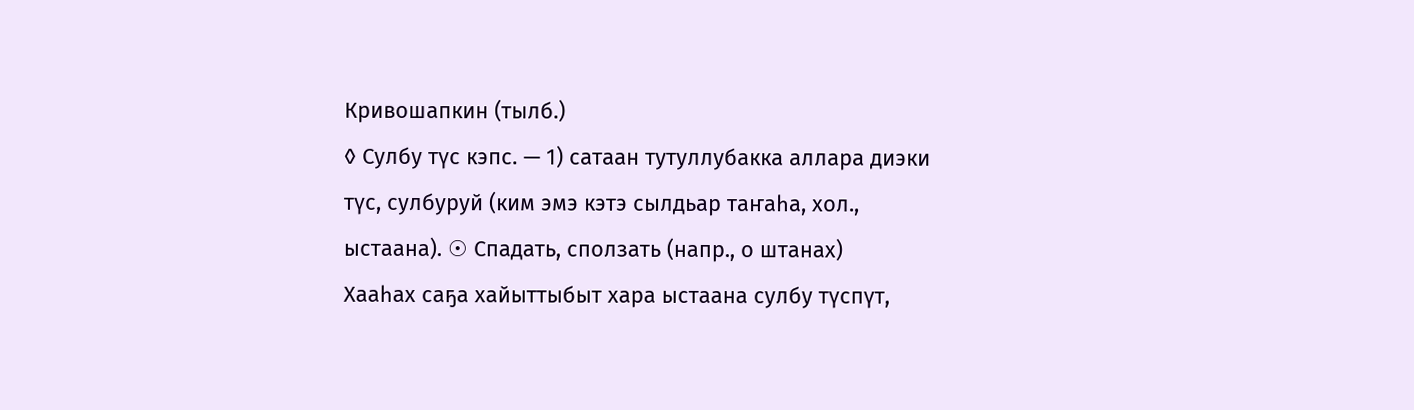Кривошапкин (тылб.)
◊ Сулбу түс кэпс. — 1) сатаан тутуллубакка аллара диэки түс, сулбуруй (ким эмэ кэтэ сылдьар таҥаһа, хол., ыстаана). ☉ Спадать, сползать (напр., о штанах)
Хааһах саҕа хайыттыбыт хара ыстаана сулбу түспүт,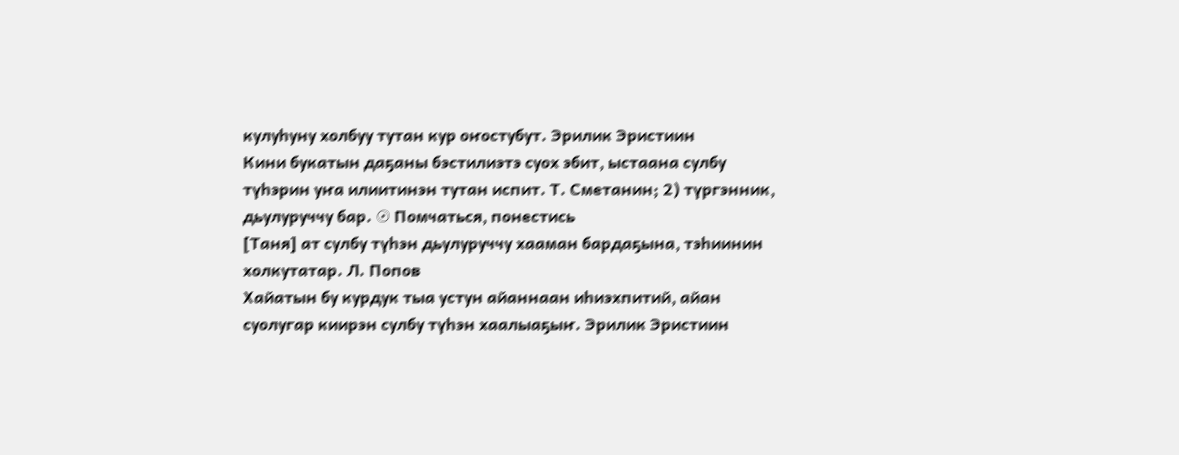кулуһуну холбуу тутан кур оҥостубут. Эрилик Эристиин
Кини букатын даҕаны бэстилиэтэ суох эбит, ыстаана сулбу түһэрин уҥа илиитинэн тутан испит. Т. Сметанин; 2) түргэнник, дьулуруччу бар. ☉ Помчаться, понестись
[Таня] ат сулбу түһэн дьулуруччу хааман бардаҕына, тэһиинин холкутатар. Л. Попов
Хайатын бу курдук тыа устун айаннаан иһиэхпитий, айан суолугар киирэн сулбу түһэн хаалыаҕыҥ. Эрилик Эристиин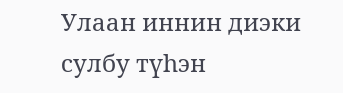Улаан иннин диэки сулбу түһэн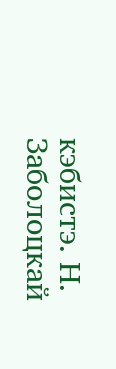кэбистэ. Н. Заболоцкай